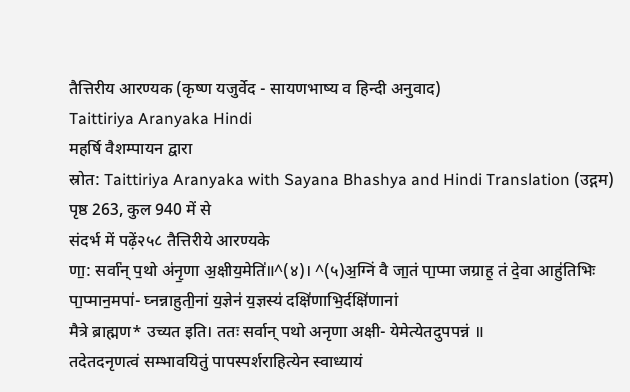तैत्तिरीय आरण्यक (कृष्ण यजुर्वेद - सायणभाष्य व हिन्दी अनुवाद)
Taittiriya Aranyaka Hindi
महर्षि वैशम्पायन द्वारा
स्रोत: Taittiriya Aranyaka with Sayana Bhashya and Hindi Translation (उद्गम)
पृष्ठ 263, कुल 940 में से
संदर्भ में पढ़ें२५८ तैत्तिरीये आरण्यके
णा॒: सर्वा॑न् प॒थो अ॑नृ॒णा अ॒क्षीय॒मेति॑॥^(४)। ^(५)अ॒ग्निं वै जा॒तं पा॒प्मा जग्राह॒ तं दे॒वा आहु॑तिभिः पा॒प्मान॒मपा॑- घ्नन्नाहुती॒नां य॒ज्ञेन॑ य॒ज्ञस्य॑ दक्षि॑णाभि॒र्दक्षि॑णानां
मैत्रे ब्राह्मण* उच्यत इति। ततः सर्वान् पथो अनृणा अक्षी- येमेत्येतदुपपन्नं ॥
तदेतदनृणत्वं सम्भावयितुं पापस्पर्शराहित्येन स्वाध्यायं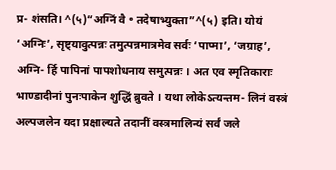प्र- शंसति। ^(५)“अग्निं वै ॰ तदेषाभ्युक्ता”^(५) इति। योयं ‘अग्निः’, सृष्ट्यावुत्पन्नः तमुत्पन्नमात्रमेव सर्वः ‘पाप्मा’, ‘जग्राह’, अग्नि- र्हि पापिनां पापशोधनाय समुत्पन्नः । अत एव स्मृतिकाराः भाण्डादीनां पुनःपाकेन शुद्धिं ब्रुवते । यथा लोकेऽत्यन्तम- लिनं वस्त्रं अल्पजलेन यदा प्रक्षाल्यते तदानीं वस्त्रमालिन्यं सर्वं जले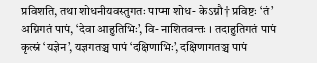प्रविशति, तथा शोधनीयवस्तुगतः पाप्मा शोध- केऽग्नौ† प्रविष्टः ‘तं’ अग्निगतं पापं, ‘देवा आहुतिभिः’, वि- नाशितवन्तः । तदाहुतिगतं पापं कृत्स्नं ‘यज्ञेन’, यज्ञगतञ्च पापं ‘दक्षिणाभिः’, दक्षिणागतञ्च पापं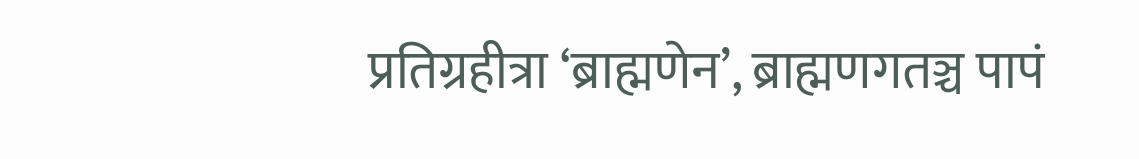प्रतिग्रहीत्रा ‘ब्राह्मणेन’, ब्राह्मणगतञ्च पापं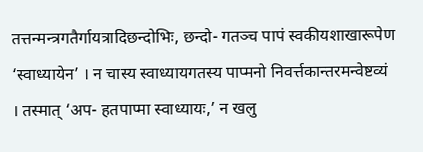तत्तन्मन्त्रगतैर्गायत्रादिछन्दोभिः, छन्दो- गतञ्च पापं स्वकीयशाखारूपेण ‘स्वाध्यायेन’ । न चास्य स्वाध्यायगतस्य पाप्मनो निवर्त्तकान्तरमन्वेष्टव्यं । तस्मात् ‘अप- हतपाप्मा स्वाध्यायः,’ न खलु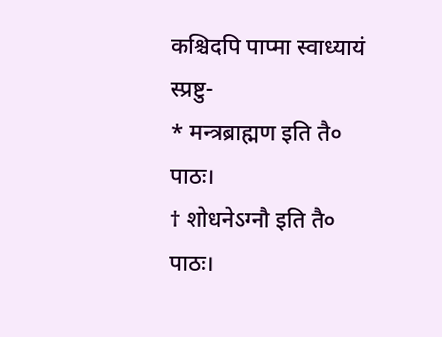कश्चिदपि पाप्मा स्वाध्यायं स्प्रष्टु-
* मन्त्रब्राह्मण इति तै० पाठः।
† शोधनेऽग्नौ इति तै० पाठः।